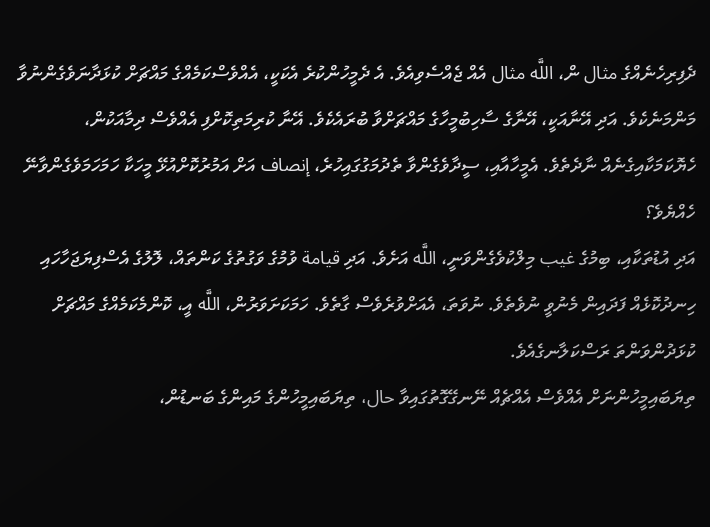ދެފިރިހެނެއްގެ مثال ން، اللَّه مثال އެއް ޖެއްސެވިއެވެ. އެ ދެމީހުންކުރެ އެކަކީ، އެއްވެސްކަމެއްގެ މައްޗަށް ކުޅަދާނަވެގެންނުވާ މަންމަނެކެވެ. އަދި އޭނާއަކީ، އޭނާގެ ސާހިބުމީހާގެ މައްޗަށްވާ ބުރައެކެވެ. އޭނާ ކުރިމަތިކޮށްފި އެއްވެސް ދިމާއަކުން، ހެޔޮކަމަކާއިގެނެއް ނާދެތެވެ. އެމީހާއާއި، ސީދާވެގެންވާ ތެދުމަގުގައިހުރެ، إنصاف އަށް އަމުރުކޮށްއުޅޭ މީހަކާ ހަމަހަމަވެގެންވާނޭ ހެއްޔެވެ؟
އަދި އުޑުތަކާއި، ބިމުގެ غيب މިލްކުވެގެންވަނީ، اللَّه އަށެވެ. އަދި قيامة ވުމުގެ ވަގުތުގެ ކަންތައް، ލޮލުގެ އެސްފިޔަޖަހާހައި ހިނދުކޮޅެއް ފަދައިން މެނުވީ ނުވެތެވެ. ނުވަތަ، އެއަށްވުރެވެސް ގާތެވެ. ހަމަކަށަވަރުން، اللَّه އީ، ކޮންމެކަމެއްގެ މައްޗަށް ކުޅަދުންވަންތަ ރަސްކަލާނގެއެވެ.
ތިޔަބައިމީހުންނަށް އެއްވެސް އެއްޗެއް ނޭނގޭގޮތުގައިވާ حال، ތިޔަބައިމީހުންގެ މައިންގެ ބަނޑުން،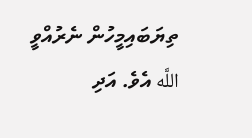ތިޔަބައިމީހުން ނެރުއްވީ اللَّه އެވެ. އަދި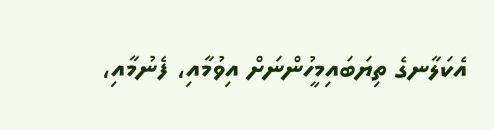އެކަލާނގެ ތިޔަބައިމީހުންނަށް އިވުމާއި، ފެނުމާއި،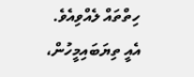ހިތްތައް ލެއްވިއެވެ. އެއީ ތިޔަބައިމީހުން،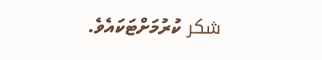شكر ކުރުމަށްޓަކައެވެ.